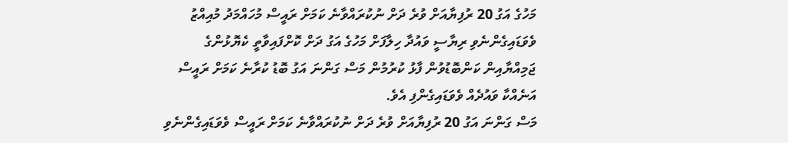މަހުގެ އަގު 20 ރުފިޔާއަށް ވުރެ ދަށް ނުކުރައްވާނެ ކަމަށް ރައީސް މުހައްމަދު މުއިއްޒު ވެވަޑައިގެންނެވި ރިޔާސީ ވައުދާ ހިލާފަށް މަހުގެ އަގު ދަށް ކޮށްފައިވާތީ ކެޔޮޅުންގެ ޖަމިއްޔާއިން ކަންބޮޑުވުން ފާޅު ކުރުމުން މަސް ގަންނަ އަގު ބޮޑު ކުރާނެ ކަމަށް ރައީސް އަނެއްކާ ވައުދެއް ވެވަޑައިގެންފި އެވެ.
މަސް ގަންނަ އަގު 20 ރުފިޔާއަށް ވުރެ ދަށް ނުކުރައްވާނެ ކަމަށް ރައީސް ވެވަޑައިގެންނެވި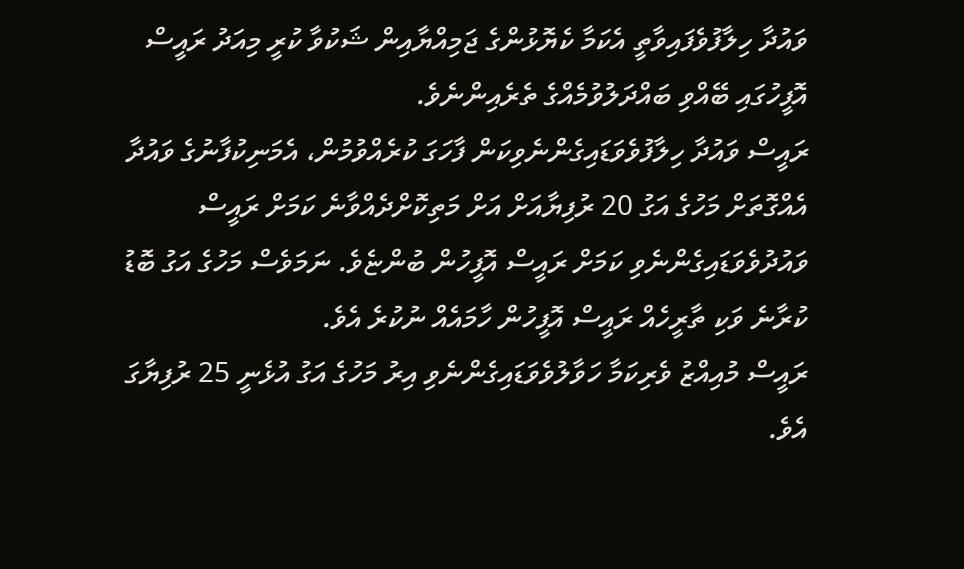ވައުދާ ހިލާފުވެފައިވާތީ އެކަމާ ކެޔޮޅުންގެ ޖަމިއްޔާއިން ޝަކުވާ ކުރީ މިއަދު ރައީސް އޮފީހުގައި ބޭއްވި ބައްދަލުވުމެއްގެ ތެރެއިންނެވެ.
ރައީސް ވައުދާ ހިލާފުވެވަޑައިގެންނެވިކަން ފާހަގަ ކުރެއްވުމުން، އެމަނިކުފާނުގެ ވައުދާ އެއްގޮތަށް މަހުގެ އަގު 20 ރުފިޔާއަށް އަށް މަތިކޮށްދެއްވާނެ ކަމަށް ރައީސް ވައުދުވެވަޑައިގެންނެވި ކަމަށް ރައީސް އޮފީހުން ބުންޏެވެ. ނަމަވެސް މަހުގެ އަގު ބޮޑު ކުރާނެ ވަކި ތާރީހެއް ރައީސް އޮފީހުން ހާމައެއް ނުކުރެ އެވެ.
ރައީސް މުއިއްޒު ވެރިކަމާ ހަވާލުވެވަޑައިގެންނެވި އިރު މަހުގެ އަގު އުޅެނީ 25 ރުފިޔާގަ އެވެ.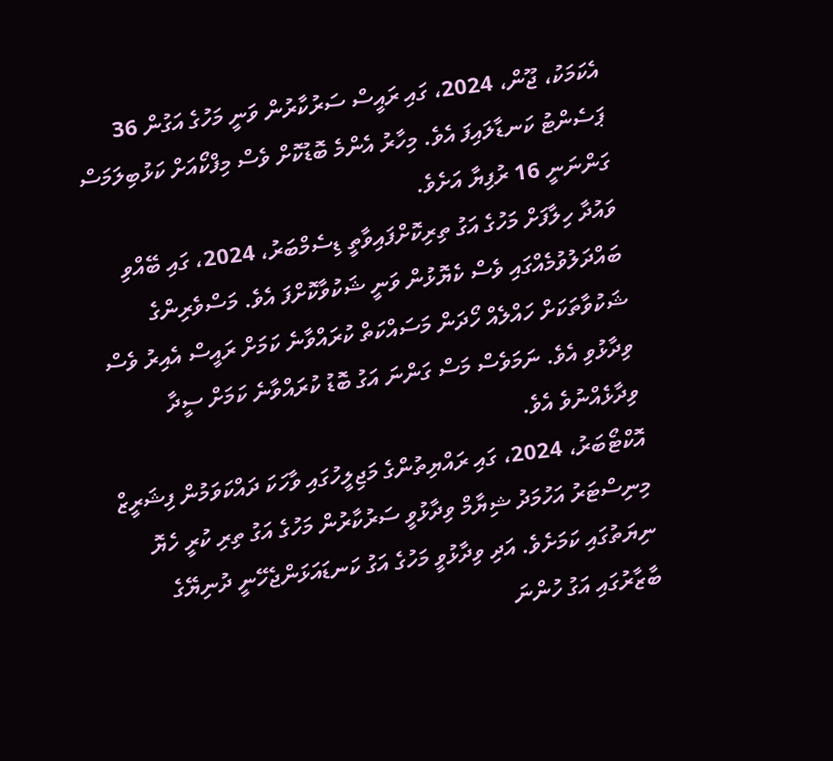އެކަމަކު، ޖޫން، 2024، ގައި ރައީސް ސަރުކާރުން ވަނީ މަހުގެ އަގުން 36 ޕަސެންޓު ކަނޑާލައިފަ އެވެ. މިހާރު އެންމެ ބޮޑުކޮށް ވެސް މިފްކޯއަށް ކަޅުބިލަމަސް ގަންނަނީ 16 ރުފިޔާ އަށެވެ.
ވައުދާ ހިލާފަށް މަހުގެ އަގު ތިރިކޮށްފައިވާތީ ޑިސެމްބަރު، 2024، ގައި ބޭއްވި ބައްދަލުވުމެއްގައި ވެސް ކެޔޮޅުން ވަނީ ޝަކުވާކޮށްފަ އެވެ. މަސްވެރިންގެ ޝަކުވާތަކަށް ހައްލެއް ހޯދަން މަސައްކަތް ކުރައްވާނެ ކަމަށް ރައީސް އެއިރު ވެސް ވިދާޅުވި އެވެ. ނަމަވެސް މަސް ގަންނަ އަގު ބޮޑު ކުރައްވާނެ ކަމަށް ސީދާ ވިދާޅެއްނުވެ އެވެ.
އޮކްޓޯބަރު، 2024، ގައި ރައްޔިތުންގެ މަޖިލީހުގައި ވާހަކަ ދައްކަވަމުން ފިޝަރީޒް މިނިސްޓަރު އަހުމަދު ޝިޔާމް ވިދާޅުވީ ސަރުކާރުން މަހުގެ އަގު ތިރި ކުރީ ހެޔޮ ނިޔަތުގައި ކަމަށެވެ. އަދި ވިދާޅުވީ މަހުގެ އަގު ކަނޑައަޅަންޖެހޭނީ ދުނިޔޭގެ ބާޒާރުގައި އަގު ހުންނަ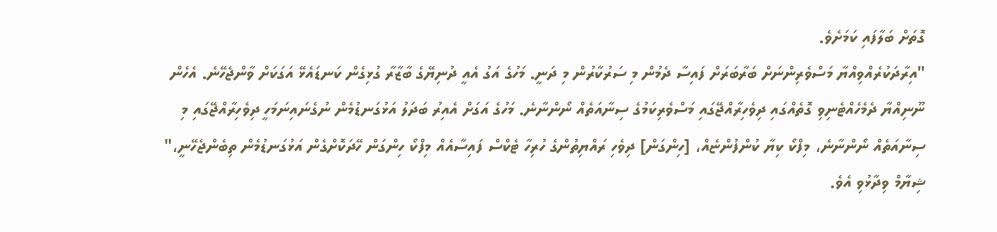ގޮތަށް ބަލާފައި ކަމަށެވެ.
"އިރާދަކުރެއްވިއްޔާ މަސްވެރިންނަށް ބަރާބަރަށް ފައިސާ ދެމުން މި ސަރުކާރުން މި ދަނީ. މަހުގެ އަގު އެއީ ދުނިޔޭގެ ބާޒާރާ ގުޅިގެން ކަނޑައެޅޭ އަގަކަށް ވާންޖެހޭނެ. އެހެން ނޫނިއްޔާ ދެމެހެއްޓެނިވި ގޮތެއްގައި ދިވެހިރާއްޖޭގައި މަސްވެރިކަމުގެ ސިނާއަތެއް ނޯންނާނެ. މަހުގެ އަގަށް އެއިރު ބަދަލު އަޅުގަނޑުމެން ނުގެނައިނަމަހީ ދިވެހިރާއްޖޭގައި މި ސިނާއަތެއް ނޯންނާނެ، މިފްކޯ ކިޔާ ކުންފުންޏެއް، [ހިންގަން] ދިވެހި ރައްޔިތުންގެ ހުރިހާ ޓެކްސް ފައިސާއެއް މިފްކޯ ހިންގަން ހޭދަކޮށްގެން އަޅުގަނޑުމެން ތިބެންޖެހޭނީ،" ޝިޔާމް ވިދާޅުވި އެވެ.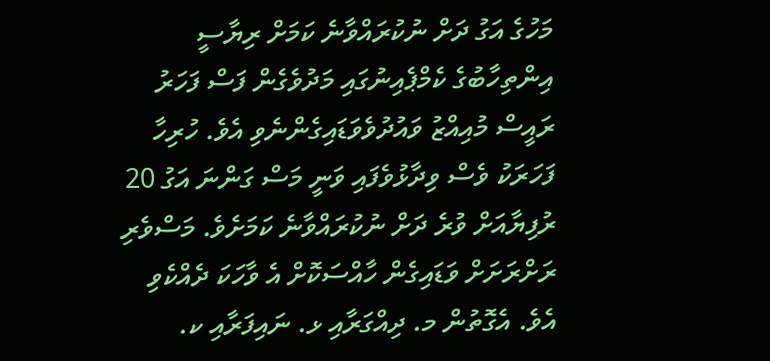މަހުގެ އަގު ދަށް ނުކުރައްވާނެ ކަމަށް ރިޔާސީ އިންތިހާބުގެ ކެމްޕެއިނުގައި މަދުވެގެން ފަސް ފަހަރު ރައީސް މުއިއްޒު ވައުދުވެވަޑައިގެންނެވި އެވެ. ހުރިހާ ފަހަރަކު ވެސް ވިދާޅުވެފައި ވަނީ މަސް ގަންނަ އަގު 20 ރުފިޔާއަށް ވުރެ ދަށް ނުކުރައްވާނެ ކަމަށެވެ. މަސްވެރި ރަށްރަށަށް ވަޑައިގެން ހާއްސަކޮށް އެ ވާހަކަ ދެއްކެވި އެވެ. އެގޮތުން މ. ދިއްގަރާއި ޅ. ނައިފަރާއި ކ.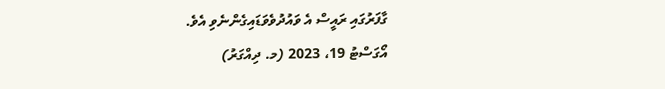ގާފަރުގައި ރައީސް އެ ވައުދުވެވަޑައިގެންނެވި އެވެ.
އޯގަސްޓު 19، 2023 (މ. ދިއްގަރު)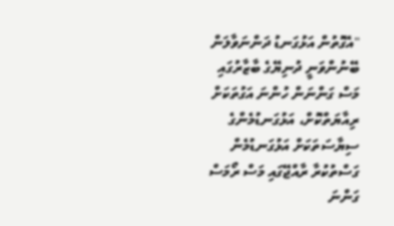"އެގޮތުން އަޅުގަނޑު ދަންނަވާލަން ބޭނުންވަނީ ދުނިޔޭގެ ބާޒާރުގައި މަސް ގަންނަން ހުންނަ އަގުތަކަށް ރިއާޔަތްކޮށް، އަޅުގަނޑުމެންގެ ސިޔާސަތަކަށް އަޅުގަނޑުމެން ގަސްތުކުރާ ރާއްޖޭގައި މަސް ރޯމަސް ގަންނަ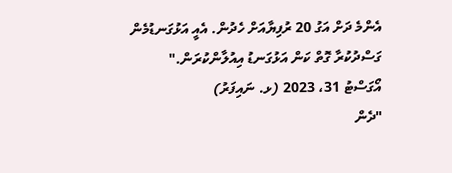އެންމެ ދަށް އަގު 20 ރުފިޔާއަށް ހެދުން. އެއީ އަޅުގަނޑުމެން ގަސްދުކުރާ ގޮތް ކަން އަޅުގަނޑު އިއުލާންކުރަން."
އޯގަސްޓު 31، 2023 (ޅ. ނައިފަރު)
"ދެން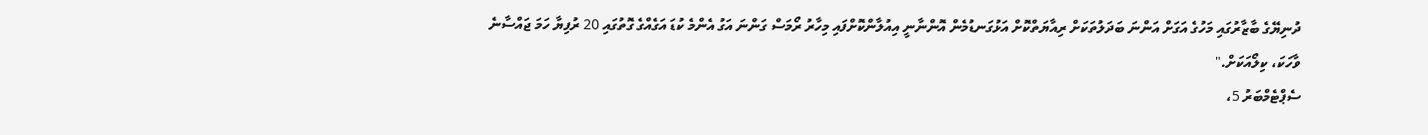ދުނިޔޭގެ ބާޒާރުގައި މަހުގެ އަގަށް އަންނަ ބަދަލުތަކަށް ރިއާޔަތްކޮށް އަޅުގަނޑުމެން އޮންނާނީ އިއުލާންކޮށްފައި މިހާރު ރޯމަސް ގަންނަ އަގު އެންމެ ކުޑަ އަގެއްގެ ގޮތުގައި 20 ރުފިޔާ ހަމަ ޖައްސާނެ ވާހަކަ، ކިލޯއަކަށް."
ސެޕްޓެމްބަރު 5،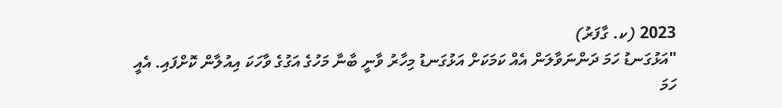2023 (ކ. ގާފަރު)
"އަޅުގަނޑު ހަމަ ދަންނަވާލަން އެއް ކަމަކަށް އަޅުގަނޑު މިހާރު ވާނީ ބާނާ މަހުގެ އަގުގެ ވާހަކަ އިއުލާން ކޮށްފައި. އެއީ ހަމަ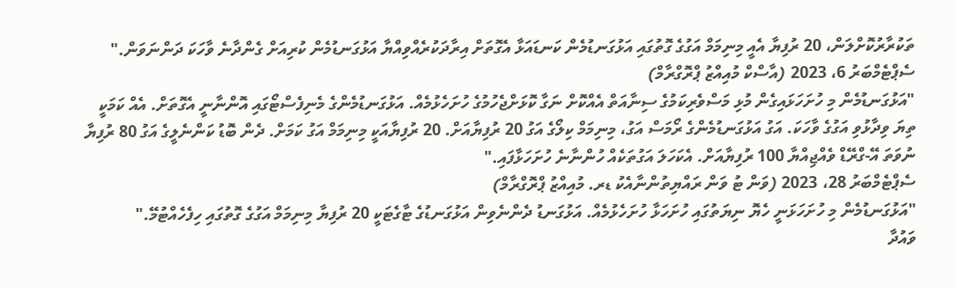ތަކުރާރުކޮށްލަން، 20 ރުފިޔާ އެއީ މިނިމަމް އަގުގެ ގޮތުގައި އަޅުގަނޑުމެން ކަނޑައަޅާ އެގޮތަށް އިރާދަކުރެއްވިއްޔާ އަޅުގަނޑުމެން ކުރިއަށް ގެންދާނެ ވާހަކަ ދަންނަވަން."
ސެޕްޓެމްބަރު 6، 2023 (އާސްކް މުއިއްޒު ޕްރޮގްރާމް)
"އަޅުގަނޑުމެން މި ހުށަހަޅައިގެން މުޅި މަސްވެރިކަމުގެ ސިނާއަތް އެއްކޮށް ނަގާ ކޮޅަށްޖެހުމުގެ ހުށަހެޅުމެއް. އަޅުގަނޑުމެންގެ މެނިފެސްޓޯގައި އޮންނާނީ އެގޮތަށް. އެއް ކަމަކީ ތިޔަ ވިދާޅުވި އަގުގެ ވާހަކަ. އަގު އަޅުގަނޑުމެންގެ ރޯމަސް އަގު، މިނިމަމް ކިލޯގެ އަގު 20 ރުފިޔާއަށް. 20 ރުފިޔާއަކީ މިނިމަމް އަގު ކަމަށް. ދެން ބޮޑު ކަންނެލީގެ އަގު 80 ރުފިޔާ ނުވަތަ އޭ-ގްރޭޑް ވެއްޖިއްޔާ 100 ރުފިޔާއަށް. އެކަހަލަ އަގުތަކެއް ހުންނާނެ ހުށަހަޅާފައި."
ސެޕްޓެމްބަރު 28، 2023 (ވަން ޓު ވަން ރައްޔިތުންނާއެކު ޑރ. މުއިއްޒު ޕްރޮގްރާމް)
"އަޅުގަނޑުމެން މި ހުށަހަޅަނީ ހެޔޮ ނިޔަތުގައި ހުށަހަޅާ ހުށަހެޅުމެއް. އަޅުގަނޑު ދެންނެވިން އަޅުގަނޑުގެ ޓާގެޓަކީ 20 ރުފިޔާ މިނިމަމް އަގުގެ ގޮތުގައި ހިފެހެއްޓުމޭ."
ވައުދާ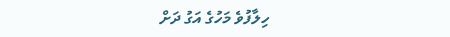ހިލާފުވެ މަހުގެ އަގު ދަށް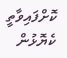ކޮށްފައިވާތީ ކެޔޮޅުން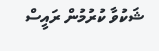ޝަކުވާ ކުރުމުން ރައީސް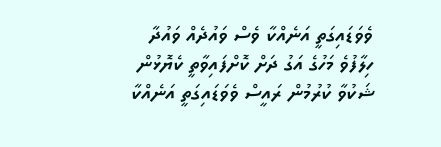ވެވަޑައިގަތީ އަނެއްކާ ވެސް ވައުދެއް ވައުދާ ހިލާފުވެ މަހުގެ އަގު ދަށް ކޮށްފައިވާތީ ކެޔޮޅުން ޝަކުވާ ކުރުމުން ރައީސް ވެވަޑައިގަތީ އަނެއްކާ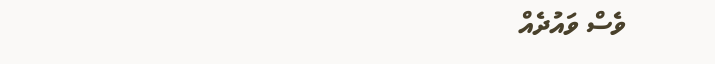ވެސް ވައުދެއް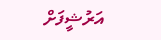އަރުޝީފަށް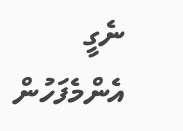ނެގީ
އެންމެފަހުން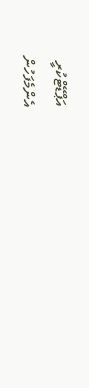އަޕްޑޭޓްކުރީ
އެންމެފަހުން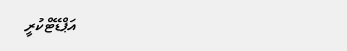އަޕްޑޭޓްކުރީ